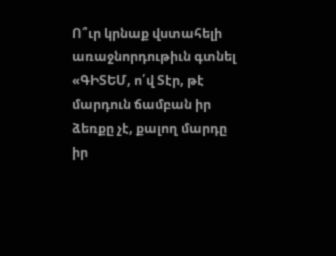Ո՞ւր կրնաք վստահելի առաջնորդութիւն գտնել
«ԳԻՏԵՄ, ո՛վ Տէր, թէ մարդուն ճամբան իր ձեռքը չէ, քալող մարդը իր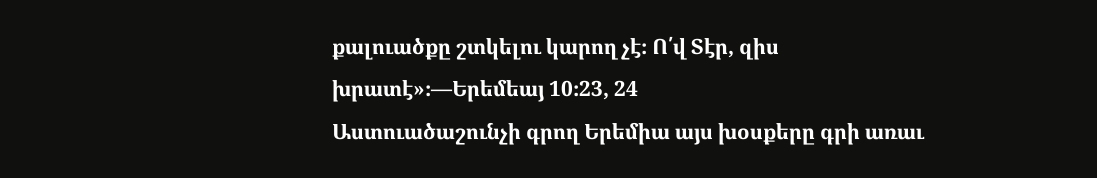քալուածքը շտկելու կարող չէ։ Ո՛վ Տէր, զիս խրատէ»։—Երեմեայ 10։23, 24
Աստուածաշունչի գրող Երեմիա այս խօսքերը գրի առաւ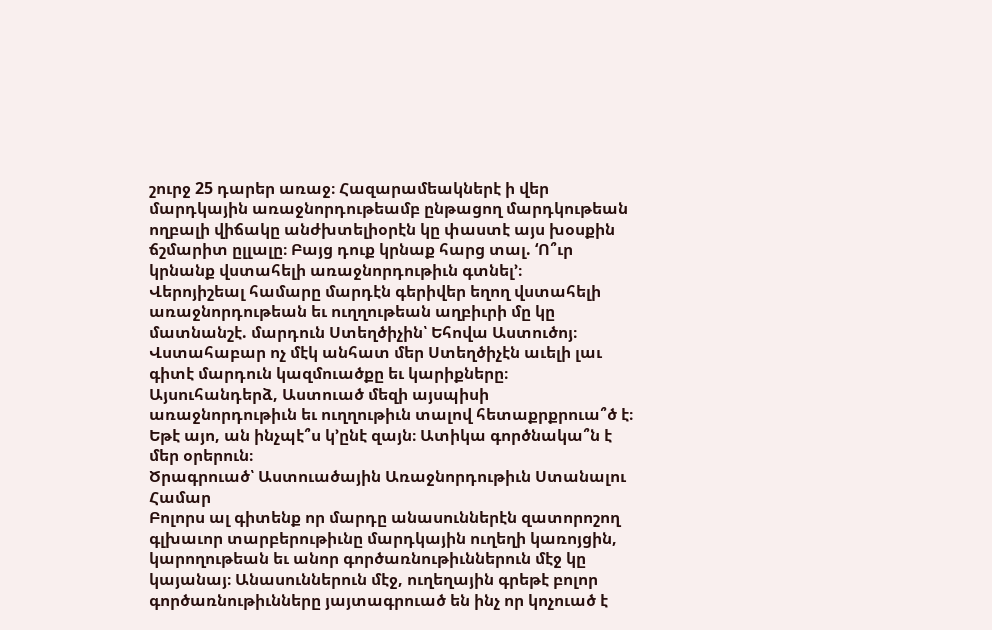շուրջ 25 դարեր առաջ։ Հազարամեակներէ ի վեր մարդկային առաջնորդութեամբ ընթացող մարդկութեան ողբալի վիճակը անժխտելիօրէն կը փաստէ այս խօսքին ճշմարիտ ըլլալը։ Բայց դուք կրնաք հարց տալ. ‘Ո՞ւր կրնանք վստահելի առաջնորդութիւն գտնել’։
Վերոյիշեալ համարը մարդէն գերիվեր եղող վստահելի առաջնորդութեան եւ ուղղութեան աղբիւրի մը կը մատնանշէ. մարդուն Ստեղծիչին՝ Եհովա Աստուծոյ։ Վստահաբար ոչ մէկ անհատ մեր Ստեղծիչէն աւելի լաւ գիտէ մարդուն կազմուածքը եւ կարիքները։ Այսուհանդերձ, Աստուած մեզի այսպիսի առաջնորդութիւն եւ ուղղութիւն տալով հետաքրքրուա՞ծ է։ Եթէ այո, ան ինչպէ՞ս կ’ընէ զայն։ Ատիկա գործնակա՞ն է մեր օրերուն։
Ծրագրուած՝ Աստուածային Առաջնորդութիւն Ստանալու Համար
Բոլորս ալ գիտենք որ մարդը անասուններէն զատորոշող գլխաւոր տարբերութիւնը մարդկային ուղեղի կառոյցին, կարողութեան եւ անոր գործառնութիւններուն մէջ կը կայանայ։ Անասուններուն մէջ, ուղեղային գրեթէ բոլոր գործառնութիւնները յայտագրուած են ինչ որ կոչուած է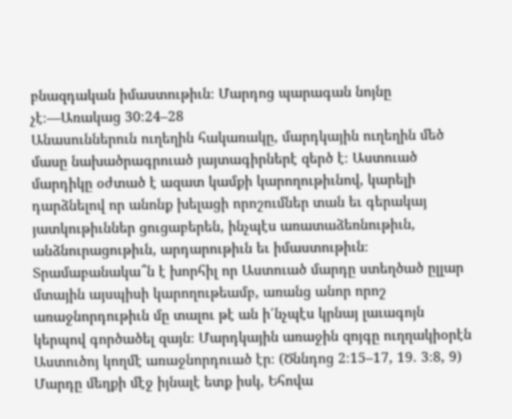բնազդական իմաստութիւն։ Մարդոց պարագան նոյնը չէ։—Առակաց 30։24–28
Անասուններուն ուղեղին հակառակը, մարդկային ուղեղին մեծ մասը նախածրագրուած յայտագիրներէ զերծ է։ Աստուած մարդիկը օժտած է ազատ կամքի կարողութիւնով, կարելի դարձնելով որ անոնք խելացի որոշումներ տան եւ գերակայ յատկութիւններ ցուցաբերեն, ինչպէս առատաձեռնութիւն, անձնուրացութիւն, արդարութիւն եւ իմաստութիւն։
Տրամաբանակա՞ն է խորհիլ որ Աստուած մարդը ստեղծած ըլլար մտային այսպիսի կարողութեամբ, առանց անոր որոշ առաջնորդութիւն մը տալու թէ ան ի՛նչպէս կրնայ լաւագոյն կերպով գործածել զայն։ Մարդկային առաջին զոյգը ուղղակիօրէն Աստուծոյ կողմէ առաջնորդուած էր։ (Ծննդոց 2։15–17, 19. 3։8, 9) Մարդը մեղքի մէջ իյնալէ ետք իսկ, Եհովա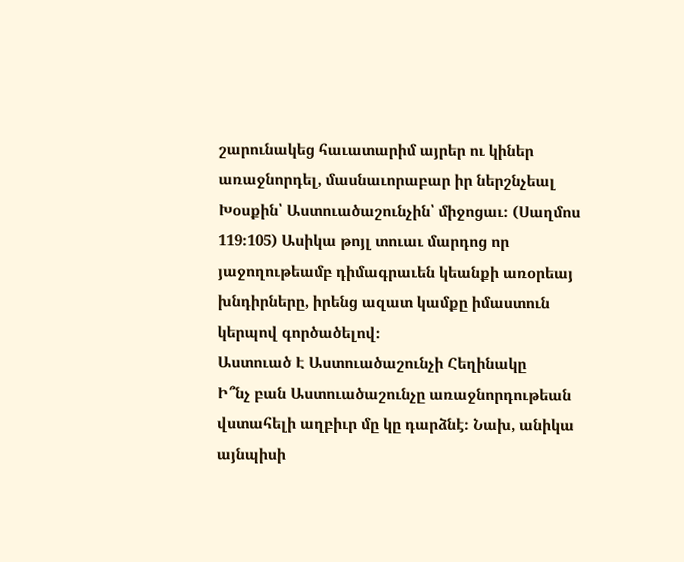շարունակեց հաւատարիմ այրեր ու կիներ առաջնորդել, մասնաւորաբար իր ներշնչեալ Խօսքին՝ Աստուածաշունչին՝ միջոցաւ։ (Սաղմոս 119։105) Ասիկա թոյլ տուաւ մարդոց որ յաջողութեամբ դիմագրաւեն կեանքի առօրեայ խնդիրները, իրենց ազատ կամքը իմաստուն կերպով գործածելով։
Աստուած Է Աստուածաշունչի Հեղինակը
Ի՞նչ բան Աստուածաշունչը առաջնորդութեան վստահելի աղբիւր մը կը դարձնէ։ Նախ, անիկա այնպիսի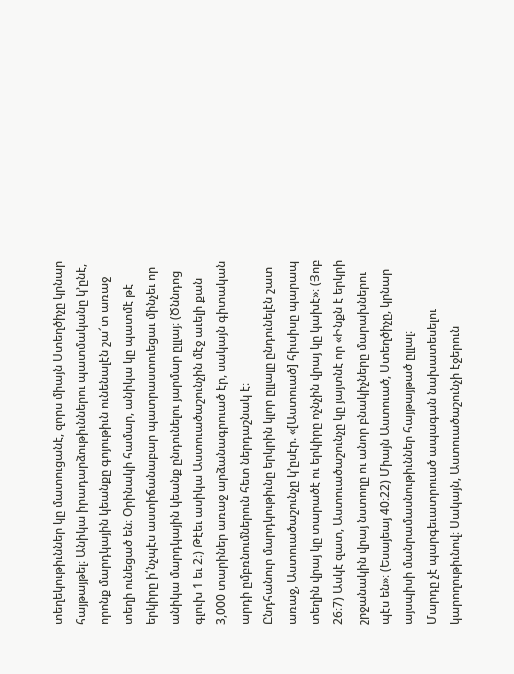տեղեկութիւններ կը մատուցանէ, զորս միայն Ստեղծիչը կրնար հայթայթել։ Անիկա իրադարձութիւններու պատմականը կ’ընէ, որոնք մարդկային կեանքը գոյութիւն ունենալէն շա՜տ առաջ տեղի ունեցած են։ Օրինակի համար, անիկա կը պատմէ թէ երկիրը ի՛նչպէս աստիճանաբար պատրաստուեցաւ մինչեւ որ անիկա մարդկային կեանք ընդունելու յարմար ըլլայ։ (Ծննդոց գլուխ 1 եւ 2։) Թէեւ ասիկա Աստուածաշունչին մէջ աւելի քան 3,000 տարիներ առաջ արձանագրուած էր, սակայն գիտական արդի ըմբռնումներուն հետ ներդաշնակ է։
Ընդհանուր մարդկութիւնը երկրին կլոր ըլլալը ընդունելէն շատ առաջ, Աստուածաշունչը կ’ըսէր. «[Աստուած] հիւսիսը պարապ տեղին վրայ կը տարածէ ու երկիրը ոչնչին վրայ կը կախէ»։ (Յոբ 26։7) Ասկէ զատ, Աստուածաշունչը կը յայտնէ որ «Ինքն է երկրի շրջանակին վրայ նստողը ու անոր բնակիչները մարախներու պէս են»։ (Եսայեայ 40։22) Միայն Աստուած, Ստեղծիչը, կրնար այսպիսի մանրամասնութիւններ հայթայթած ըլլալ։
Մարդը չէ պարգեւատրուած ապագան նախատեսելու կարողութիւնով։ Սակայն, Աստուածաշունչի էջերուն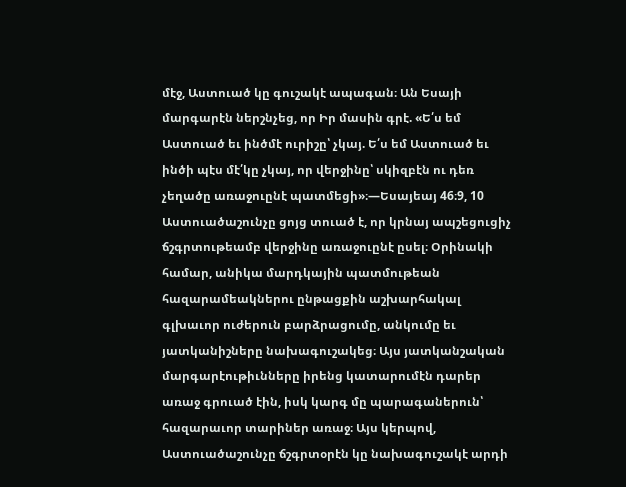մէջ, Աստուած կը գուշակէ ապագան։ Ան Եսայի մարգարէն ներշնչեց, որ Իր մասին գրէ. «Ե՛ս եմ Աստուած եւ ինծմէ ուրիշը՝ չկայ. Ե՛ս եմ Աստուած եւ ինծի պէս մէ՛կը չկայ, որ վերջինը՝ սկիզբէն ու դեռ չեղածը առաջուընէ պատմեցի»։—Եսայեայ 46։9, 10
Աստուածաշունչը ցոյց տուած է, որ կրնայ ապշեցուցիչ ճշգրտութեամբ վերջինը առաջուընէ ըսել։ Օրինակի համար, անիկա մարդկային պատմութեան հազարամեակներու ընթացքին աշխարհակալ գլխաւոր ուժերուն բարձրացումը, անկումը եւ յատկանիշները նախագուշակեց։ Այս յատկանշական մարգարէութիւնները իրենց կատարումէն դարեր առաջ գրուած էին, իսկ կարգ մը պարագաներուն՝ հազարաւոր տարիներ առաջ։ Այս կերպով, Աստուածաշունչը ճշգրտօրէն կը նախագուշակէ արդի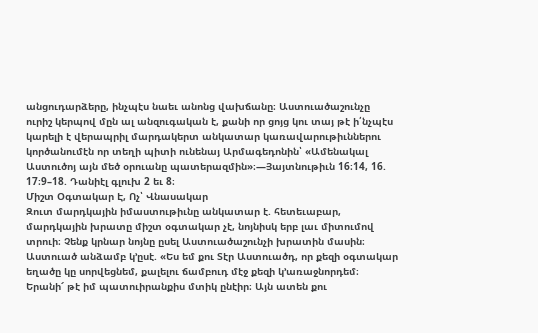անցուդարձերը, ինչպէս նաեւ անոնց վախճանը։ Աստուածաշունչը ուրիշ կերպով մըն ալ անզուգական է, քանի որ ցոյց կու տայ թէ ի՛նչպէս կարելի է վերապրիլ մարդակերտ անկատար կառավարութիւններու կործանումէն որ տեղի պիտի ունենայ Արմագեդոնին՝ «Ամենակալ Աստուծոյ այն մեծ օրուանը պատերազմին»։—Յայտնութիւն 16։14, 16. 17։9–18. Դանիէլ գլուխ 2 եւ 8։
Միշտ Օգտակար Է, Ոչ՝ Վնասակար
Զուտ մարդկային իմաստութիւնը անկատար է. հետեւաբար, մարդկային խրատը միշտ օգտակար չէ, նոյնիսկ երբ լաւ միտումով տրուի։ Չենք կրնար նոյնը ըսել Աստուածաշունչի խրատին մասին։ Աստուած անձամբ կ’ըսէ. «Ես եմ քու Տէր Աստուածդ, որ քեզի օգտակար եղածը կը սորվեցնեմ, քալելու ճամբուդ մէջ քեզի կ’առաջնորդեմ։ Երանի՜ թէ իմ պատուիրանքիս մտիկ ընէիր։ Այն ատեն քու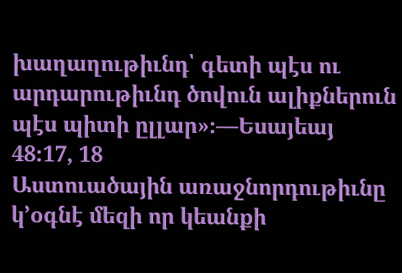խաղաղութիւնդ՝ գետի պէս ու արդարութիւնդ ծովուն ալիքներուն պէս պիտի ըլլար»։—Եսայեայ 48։17, 18
Աստուածային առաջնորդութիւնը կ’օգնէ մեզի որ կեանքի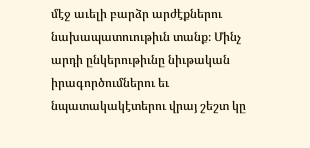մէջ աւելի բարձր արժէքներու նախապատուութիւն տանք։ Մինչ արդի ընկերութիւնը նիւթական իրագործումներու եւ նպատակակէտերու վրայ շեշտ կը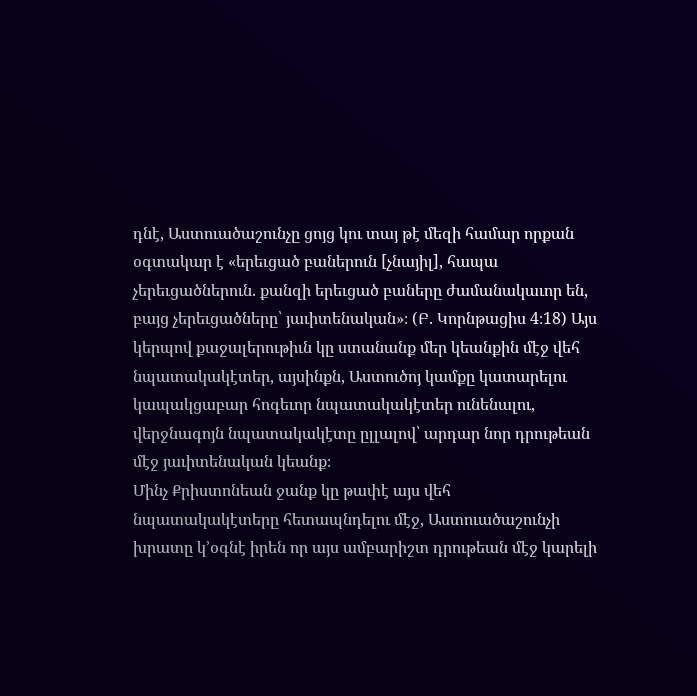դնէ, Աստուածաշունչը ցոյց կու տայ թէ մեզի համար որքան օգտակար է «երեւցած բաներուն [չնայիլ], հապա չերեւցածներուն. քանզի երեւցած բաները ժամանակաւոր են, բայց չերեւցածները՝ յաւիտենական»։ (Բ. Կորնթացիս 4։18) Այս կերպով քաջալերութիւն կը ստանանք մեր կեանքին մէջ վեհ նպատակակէտեր, այսինքն, Աստուծոյ կամքը կատարելու կապակցաբար հոգեւոր նպատակակէտեր ունենալու, վերջնագոյն նպատակակէտը ըլլալով՝ արդար նոր դրութեան մէջ յաւիտենական կեանք։
Մինչ Քրիստոնեան ջանք կը թափէ այս վեհ նպատակակէտերը հետապնդելու մէջ, Աստուածաշունչի խրատը կ’օգնէ իրեն որ այս ամբարիշտ դրութեան մէջ կարելի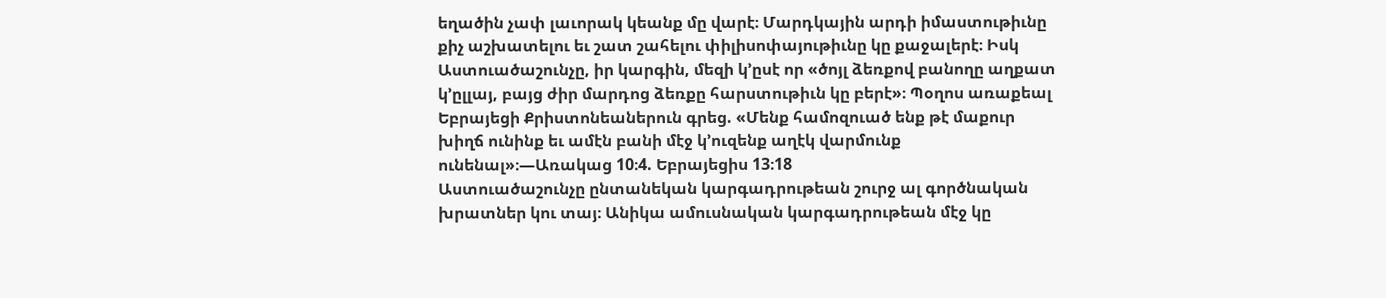եղածին չափ լաւորակ կեանք մը վարէ։ Մարդկային արդի իմաստութիւնը քիչ աշխատելու եւ շատ շահելու փիլիսոփայութիւնը կը քաջալերէ։ Իսկ Աստուածաշունչը, իր կարգին, մեզի կ’ըսէ որ «ծոյլ ձեռքով բանողը աղքատ կ’ըլլայ, բայց ժիր մարդոց ձեռքը հարստութիւն կը բերէ»։ Պօղոս առաքեալ Եբրայեցի Քրիստոնեաներուն գրեց. «Մենք համոզուած ենք թէ մաքուր խիղճ ունինք եւ ամէն բանի մէջ կ’ուզենք աղէկ վարմունք ունենալ»։—Առակաց 10։4. Եբրայեցիս 13։18
Աստուածաշունչը ընտանեկան կարգադրութեան շուրջ ալ գործնական խրատներ կու տայ։ Անիկա ամուսնական կարգադրութեան մէջ կը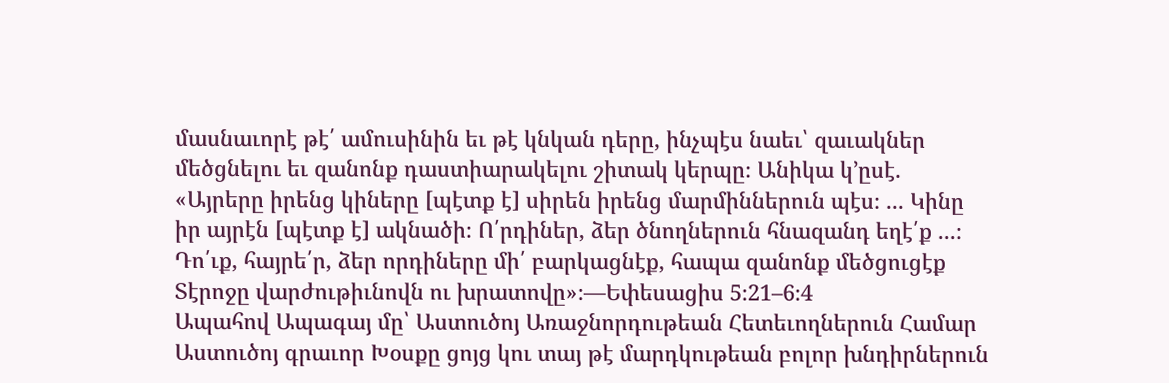մասնաւորէ թէ՛ ամուսինին եւ թէ կնկան դերը, ինչպէս նաեւ՝ զաւակներ մեծցնելու եւ զանոնք դաստիարակելու շիտակ կերպը։ Անիկա կ’ըսէ. «Այրերը իրենց կիները [պէտք է] սիրեն իրենց մարմիններուն պէս։ ... Կինը իր այրէն [պէտք է] ակնածի։ Ո՛րդիներ, ձեր ծնողներուն հնազանդ եղէ՛ք ...։ Դո՛ւք, հայրե՛ր, ձեր որդիները մի՛ բարկացնէք, հապա զանոնք մեծցուցէք Տէրոջը վարժութիւնովն ու խրատովը»։—Եփեսացիս 5։21–6։4
Ապահով Ապագայ մը՝ Աստուծոյ Առաջնորդութեան Հետեւողներուն Համար
Աստուծոյ գրաւոր Խօսքը ցոյց կու տայ թէ մարդկութեան բոլոր խնդիրներուն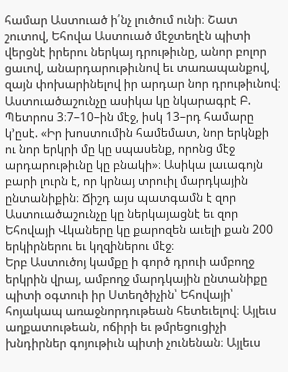համար Աստուած ի՛նչ լուծում ունի։ Շատ շուտով, Եհովա Աստուած մէջտեղէն պիտի վերցնէ իրերու ներկայ դրութիւնը, անոր բոլոր ցաւով, անարդարութիւնով եւ տառապանքով, զայն փոխարինելով իր արդար նոր դրութիւնով։ Աստուածաշունչը ասիկա կը նկարագրէ Բ. Պետրոս 3։7–10–ին մէջ, իսկ 13–րդ համարը կ’ըսէ. «Իր խոստումին համեմատ, նոր երկնքի ու նոր երկրի մը կը սպասենք, որոնց մէջ արդարութիւնը կը բնակի»։ Ասիկա լաւագոյն բարի լուրն է, որ կրնայ տրուիլ մարդկային ընտանիքին։ Ճիշդ այս պատգամն է զոր Աստուածաշունչը կը ներկայացնէ եւ զոր Եհովայի Վկաները կը քարոզեն աւելի քան 200 երկիրներու եւ կղզիներու մէջ։
Երբ Աստուծոյ կամքը ի գործ դրուի ամբողջ երկրին վրայ, ամբողջ մարդկային ընտանիքը պիտի օգտուի իր Ստեղծիչին՝ Եհովայի՝ հոյակապ առաջնորդութեան հետեւելով։ Այլեւս աղքատութեան, ոճիրի եւ թմրեցուցիչի խնդիրներ գոյութիւն պիտի չունենան։ Այլեւս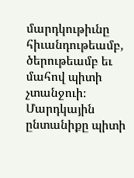մարդկութիւնը հիւանդութեամբ, ծերութեամբ եւ մահով պիտի չտանջուի։ Մարդկային ընտանիքը պիտի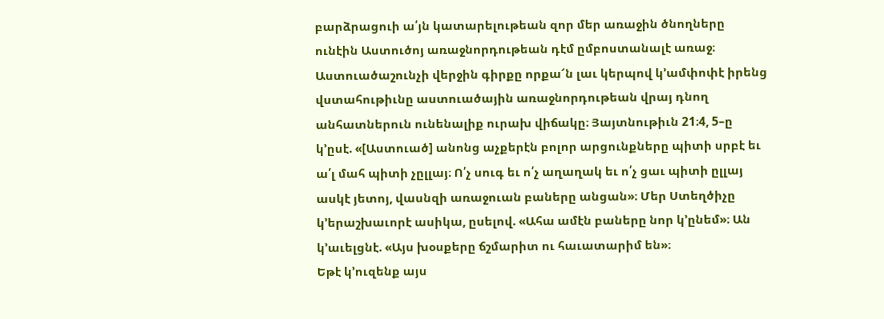բարձրացուի ա՛յն կատարելութեան զոր մեր առաջին ծնողները ունէին Աստուծոյ առաջնորդութեան դէմ ըմբոստանալէ առաջ։
Աստուածաշունչի վերջին գիրքը որքա՜ն լաւ կերպով կ’ամփոփէ իրենց վստահութիւնը աստուածային առաջնորդութեան վրայ դնող անհատներուն ունենալիք ուրախ վիճակը։ Յայտնութիւն 21։4, 5–ը կ’ըսէ. «[Աստուած] անոնց աչքերէն բոլոր արցունքները պիտի սրբէ եւ ա՛լ մահ պիտի չըլլայ։ Ո՛չ սուգ եւ ո՛չ աղաղակ եւ ո՛չ ցաւ պիտի ըլլայ ասկէ յետոյ, վասնզի առաջուան բաները անցան»։ Մեր Ստեղծիչը կ’երաշխաւորէ ասիկա, ըսելով. «Ահա ամէն բաները նոր կ’ընեմ»։ Ան կ’աւելցնէ. «Այս խօսքերը ճշմարիտ ու հաւատարիմ են»։
Եթէ կ’ուզենք այս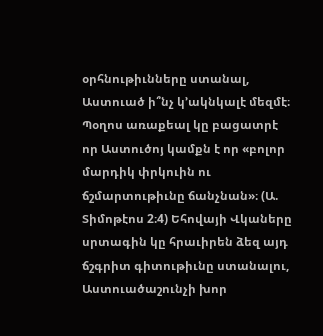օրհնութիւնները ստանալ, Աստուած ի՞նչ կ’ակնկալէ մեզմէ։ Պօղոս առաքեալ կը բացատրէ որ Աստուծոյ կամքն է որ «բոլոր մարդիկ փրկուին ու ճշմարտութիւնը ճանչնան»։ (Ա. Տիմոթէոս 2։4) Եհովայի Վկաները սրտագին կը հրաւիրեն ձեզ այդ ճշգրիտ գիտութիւնը ստանալու, Աստուածաշունչի խոր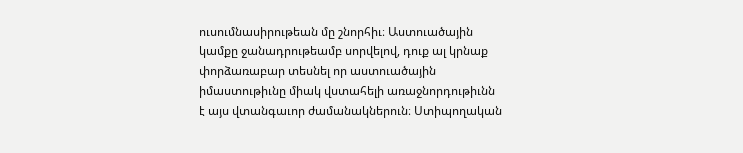ուսումնասիրութեան մը շնորհիւ։ Աստուածային կամքը ջանադրութեամբ սորվելով, դուք ալ կրնաք փորձառաբար տեսնել որ աստուածային իմաստութիւնը միակ վստահելի առաջնորդութիւնն է այս վտանգաւոր ժամանակներուն։ Ստիպողական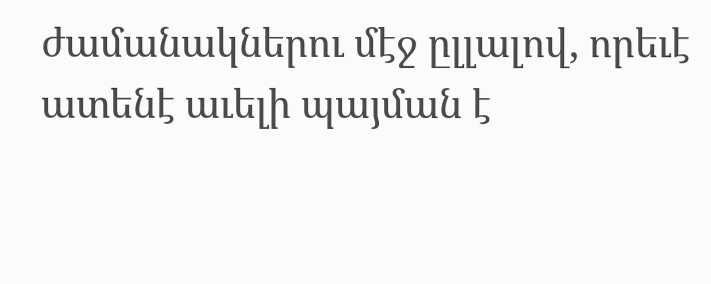ժամանակներու մէջ ըլլալով, որեւէ ատենէ աւելի պայման է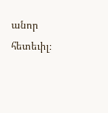անոր հետեւիլ։